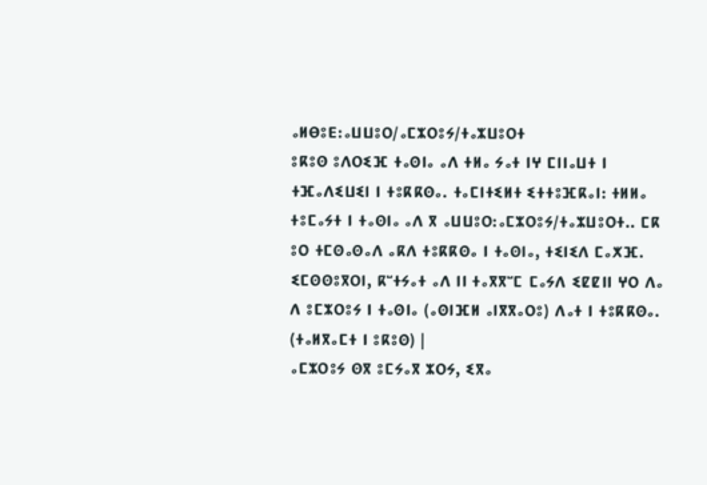ⴰⵍⴱⵓⴹ:ⴰⵡⵡⵓⵔ/ⴰⵎⵣⵔⵓⵢ/ⵜⴰⵣⵡⵓⵔⵜ
ⵓⴽⵓⵙ ⵓⴷⵔⵉⴼ ⵜⴰⵙⵏⴰ ⴰⴷ ⵜⵍⴰ ⵢⴰⵜ ⵏⵖ ⵎⵏⵏⴰⵡⵜ ⵏ ⵜⴼⴰⴷⵉⵡⵉⵏ ⵏ ⵜⵓⴽⴽⵙⴰ. ⵜⴰⵎⵏⵜⵉⵍⵜ ⵉⵜⵜⵓⴼⴽⴰⵏ: ⵜⵍⵍⴰ ⵜⵓⵎⴰⵢⵜ ⵏ ⵜⴰⵙⵏⴰ ⴰⴷ ⴳ ⴰⵡⵡⵓⵔ:ⴰⵎⵣⵔⵓⵢ/ⵜⴰⵣⵡⵓⵔⵜ.. ⵎⴽ ⵓⵔ ⵜⵎⵙⴰⵙⴰⴷ ⴰⴽⴷ ⵜⵓⴽⴽⵙⴰ ⵏ ⵜⴰⵙⵏⴰ, ⵜⵉⵏⵉⴷ ⵎⴰⵅⴼ. ⵉⵎⵙⵙⵓⴳⵔⵏ, ⴽⵯⵜⵢⴰⵜ ⴰⴷ ⵏⵏ ⵜⴰⴳⴳⵯⵎ ⵎⴰⵢⴷ ⵉⵇⵇⵏⵏ ⵖⵔ ⴷⴰ ⴷ ⵓⵎⵣⵔⵓⵢ ⵏ ⵜⴰⵙⵏⴰ (ⴰⵙⵏⴼⵍ ⴰⵏⴳⴳⴰⵔⵓ) ⴷⴰⵜ ⵏ ⵜⵓⴽⴽⵙⴰ. (ⵜⴰⵍⴳⴰⵎⵜ ⵏ ⵓⴽⵓⵙ) |
ⴰⵎⵣⵔⵓⵢ ⵙⴳ ⵓⵎⵢⴰⴳ ⵣⵔⵢ, ⵉⴳⴰ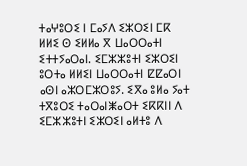ⵜⴰⵖⵓⵔⵉ ⵏ ⵎⴰⵢⴷ ⵉⵣⵔⵉⵏ ⵎⴽ ⵍⵍⵉ ⵙ ⵉⵍⵍⴰ ⴳ ⵡⴰⵔⵔⴰⵜⵏ ⵉⵜⵜⵢⴰⵔⴰⵏ. ⵉⵎⵣⵣⵓⵜⵏ ⵉⵣⵔⵉⵏ ⵓⵔⵜⴰ ⵍⵍⵉⵏ ⵡⴰⵔⵔⴰⵜⵏ ⵇⵇⴰⵔⵏ ⴰⵙⵏ ⴰⵣⵔⵎⵣⵔⵓⵢ. ⵉⴳⴰ ⵓⵍⴰ ⵢⴰⵜ ⵜⴳⵓⵔⵉ ⵜⴰⵔⴰⵏⵥⴰⵔⵜ ⵉⴽⴽⵏⵏ ⴷ ⵉⵎⵣⵣⵓⵜⵏ ⵉⵣⵔⵉⵏ ⴰⵍⵜⵓ ⴷ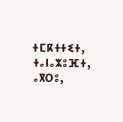ⵜⵎⴽⵜⵜⵉⵜ, ⵜⴰⵏⴰⵣⵓⴼⵜ, ⴰⴳⵔⵓ,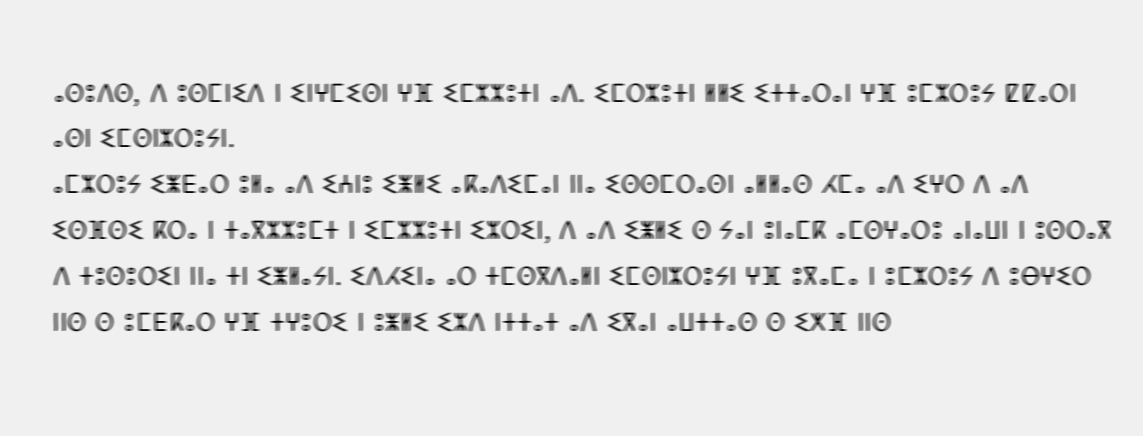ⴰⵙⵓⴷⵙ, ⴷ ⵓⵙⵎⵏⵉⴷ ⵏ ⵉⵏⵖⵎⵉⵙⵏ ⵖⴼ ⵉⵎⵣⵣⵓⵜⵏ ⴰⴷ. ⵉⵎⵔⵣⵓⵜⵏ ⵍⵍⵉ ⵉⵜⵜⴰⵔⴰⵏ ⵖⴼ ⵓⵎⵣⵔⵓⵢ ⵇⵇⴰⵔⵏ ⴰⵙⵏ ⵉⵎⵙⵏⵣⵔⵓⵢⵏ.
ⴰⵎⵣⵔⵓⵢ ⵉⵥⴹⴰⵔ ⵓⵍⴰ ⴰⴷ ⵉⵄⵏⵓ ⵉⵥⵍⵉ ⴰⴽⴰⴷⵉⵎⴰⵏ ⵏⵏⴰ ⵉⵙⵙⵎⵔⴰⵙⵏ ⴰⵍⵍⴰⵙ ⵃⵎⴰ ⴰⴷ ⵉⵖⵔ ⴷ ⴰⴷ ⵉⵙⴼⵙⵉ ⴽⵔⴰ ⵏ ⵜⴰⴳⵣⵣⵓⵎⵜ ⵏ ⵉⵎⵣⵣⵓⵜⵏ ⵉⵣⵔⵉⵏ, ⴷ ⴰⴷ ⵉⵥⵍⵉ ⵙ ⵢⴰⵏ ⵓⵏⴰⵎⴽ ⴰⵎⵙⵖⴰⵔⵓ ⴰⵏⴰⵡⵏ ⵏ ⵓⵙⵔⴰⴳ ⴷ ⵜⵓⵙⵓⵔⵉⵏ ⵏⵏⴰ ⵜⵏ ⵉⵥⵍⴰⵢⵏ. ⵉⴷⵃⵉⵏⴰ ⴰⵔ ⵜⵎⵙⴳⴷⴰⵍⵏ ⵉⵎⵙⵏⵣⵔⵓⵢⵏ ⵖⴼ ⵓⴳⴰⵎⴰ ⵏ ⵓⵎⵣⵔⵓⵢ ⴷ ⵓⴱⵖⵉⵔ ⵏⵏⵙ ⵙ ⵓⵎⴹⴽⴰⵔ ⵖⴼ ⵜⵖⵓⵔⵉ ⵏ ⵓⵥⵍⵉ ⵉⵣⴷ ⵏⵜⵜⴰⵜ ⴰⴷ ⵉⴳⴰⵏ ⴰⵡⵜⵜⴰⵙ ⵙ ⵉⵅⴼ ⵏⵏⵙ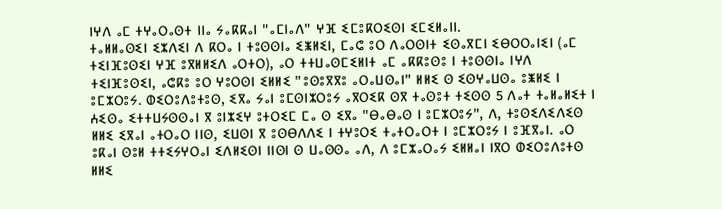ⵏⵖⴷ ⴰⵎ ⵜⵖⴰⵔⴰⵙⵜ ⵏⵏⴰ ⵢⴰⴽⴽⴰⵏ "ⴰⵎⵏⴰⴷ" ⵖⴼ ⵉⵎⵓⴽⵔⵉⵙⵏ ⵉⵎⵉⵍⴰⵏⵏ.
ⵜⴰⵍⵍⴰⵙⵉⵏ ⵉⵣⴷⵉⵏ ⴷ ⴽⵔⴰ ⵏ ⵜⵓⵙⵙⵏⴰ ⵉⵥⵍⵉⵏ, ⵎⴰⵛ ⵓⵔ ⴷⴰⵔⵙⵏⵜ ⵉⵙⴰⴳⵎⵏ ⵉⴱⵔⵔⴰⵏⵉⵏ (ⴰⵎ ⵜⵉⵏⴼⵓⵙⵉⵏ ⵖⴼ ⵓⴳⵍⵍⵉⴷ ⴰⵔⵜⵔ), ⴰⵔ ⵜⵜⵡⴰⵙⵎⵉⵍⵏⵜ ⴰⵎ ⴰⴽⴽⵓⵙⵓ ⵏ ⵜⵓⵙⵙⵏⴰ ⵏⵖⴷ ⵜⵉⵏⴼⵓⵙⵉⵏ, ⴰⵛⴽⵓ ⵓⵔ ⵖⵓⵔⵙⵏ ⵉⵍⵍⵉ "ⵓⵙⵓⴳⴳⵓ ⴰⵔⴰⵡⵙⴰⵏ" ⵍⵍⵉ ⵙ ⵉⵙⵖⴰⵡⵙⴰ ⵓⵥⵍⵉ ⵏ ⵓⵎⵣⵔⵓⵢ. ⵀⵉⵔⵓⴷⵓⵜⵓⵙ, ⵉⴳⴰ ⵢⴰⵏ ⵓⵎⵙⵏⵣⵔⵓⵢ ⴰⴳⵔⵉⴽ ⵙⴳ ⵜⴰⵙⵓⵜ ⵜⵉⵙⵙ 5 ⴷⴰⵜ ⵜⴰⵍⴰⵍⵉⵜ ⵏ ⵄⵉⵙⴰ ⵉⵜⵜⵡⵢⵙⵙⴰⵏ ⴳ ⵓⵏⵣⵉⵖ ⵓⵜⵔⵉⵎ ⵎⴰ ⵙ ⵉⴳⴰ "ⴱⴰⴱⴰⵙ ⵏ ⵓⵎⵣⵔⵓⵢ", ⴷ, ⵜⵓⵙⵉⴷⵉⴷⵉⵙ ⵍⵍⵉ ⵉⴳⴰⵏ ⴰⵜⵔⴰⵔ ⵏⵏⵙ, ⵉⵡⵙⵏ ⴳ ⵓⵙⴱⴷⴷⵉ ⵏ ⵜⵖⵓⵔⵉ ⵜⴰⵜⵔⴰⵔⵜ ⵏ ⵓⵎⵣⵔⵓⵢ ⵏ ⵓⴼⴳⴰⵏ. ⴰⵔ ⵓⴽⴰⵏ ⵙⵓⵍ ⵜⵜⵉⵢⵖⵔⴰⵏ ⵉⴷⵍⵉⵙⵏ ⵏⵏⵙⵏ ⵙ ⵡⴰⵙⵙⴰ ⴰⴷ, ⴷ ⵓⵎⵣⴰⵔⴰⵢ ⵉⵍⵍⴰⵏ ⵏⴳⵔ ⵀⵉⵔⵓⴷⵓⵜⵙ ⵍⵍⵉ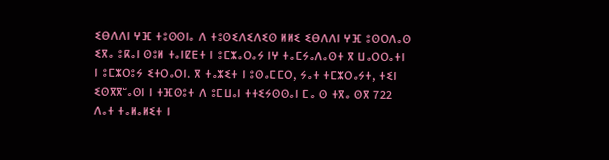ⵉⴱⴷⴷⵏ ⵖⴼ ⵜⵓⵙⵙⵏⴰ ⴷ ⵜⵓⵙⵉⴷⵉⴷⵉⵙ ⵍⵍⵉ ⵉⴱⴷⴷⵏ ⵖⴼ ⵓⵙⵔⴷⴰⵙ ⵉⴳⴰ ⵓⴽⴰⵏ ⵙⵓⵍ ⵜⴰⵏⵇⴹⵜ ⵏ ⵓⵎⵣⴰⵔⴰⵢ ⵏⵖ ⵜⴰⵎⵢⴰⴷⴰⵙⵜ ⴳ ⵡⴰⵔⵔⴰⵜⵏ ⵏ ⵓⵎⵣⵔⵓⵢ ⵉⵜⵔⴰⵔⵏ. ⴳ ⵜⴰⵣⵉⵜ ⵏ ⵓⵙⴰⵎⵎⵔ, ⵢⴰⵜ ⵜⵎⵣⵔⴰⵢⵜ, ⵜⵉⵏ ⵉⵙⴳⴳⵯⴰⵙⵏ ⵏ ⵜⴼⵙⵓⵜ ⴷ ⵓⵎⵡⴰⵏ ⵜⵜⵉⵢⵙⵙⴰⵏ ⵎⴰ ⵙ ⵜⴳⴰ ⵙⴳ 722 ⴷⴰⵜ ⵜⴰⵍⴰⵍⵉⵜ ⵏ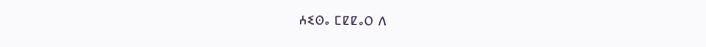ⵄⵉⵙⴰ ⵎⵇⵇⴰⵔ ⴷ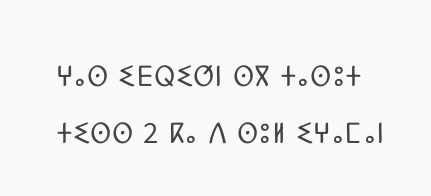ⵖⴰⵙ ⵉⴹⵕⵉⵚⵏ ⵙⴳ ⵜⴰⵙⵓⵜ ⵜⵉⵙⵙ 2 ⴽⴰ ⴷ ⵙⵓⵍ ⵉⵖⴰⵎⴰⵏ